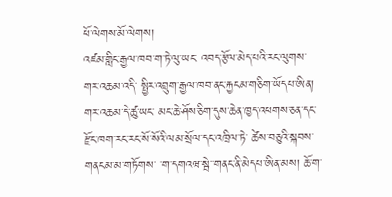ཕོ་ལེགས་མོ་ལེགས།
འཛམ་གླིང་རྒྱལ་ཁབ་ག་ཏེ་ལུ་ཡང་ འབད་རྩོལ་མེད་པའི་རང་ལུགས་གར་འཆམ་འདི་ སྤྱིར་འབྲུག་རྒྱལ་ཁབ་ནང་རྐྱངམ་གཅིག་ཡོདཔ་ཨིན། གར་འཆམ་དེ་ཚུ་ཡང་ མང་ཆེ་ཤོས་ཅིག་དུས་ཆེན་ཁྱད་འཕགས་ཅན་དང་རྫོང་ཁག་རང་རང་སོ་སོའི་ལམ་སྲོལ་དང་འཁྲིལ་ཏེ་ ཚེས་བཅུའི་སྐབས་གནངམ་མ་གཏོགས་ ་ག་དགའཝ་སྦེ་་གནང་ནི་མེདཔ་ཨིན་མས། ཆོ་ག་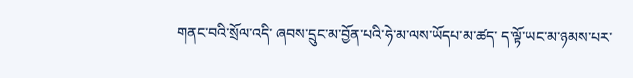གནང་བའི་སྲོལ་འདི་ ཞབས་དྲུང་མ་བྱོན་པའི་ཧེ་མ་ལས་ཡོདཔ་མ་ཚད་ ད་ལྟོ་ཡང་མ་ཉམས་པར་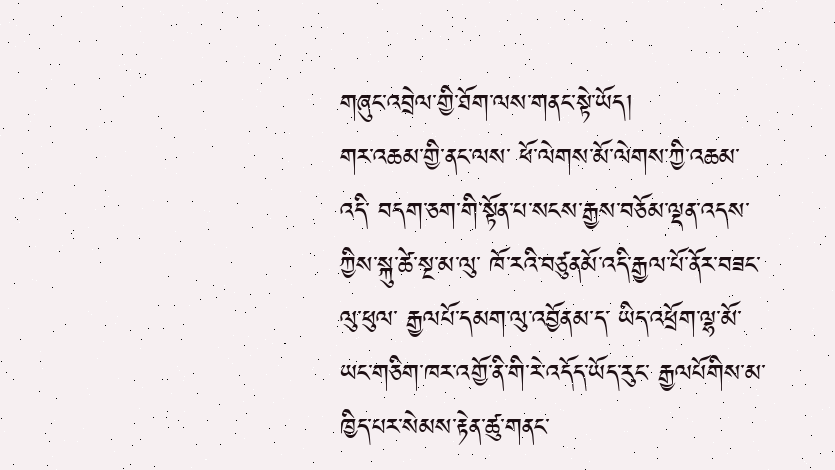གཞུང་འབྲེལ་གྱི་ཐོག་ལས་གནང་སྟེ་ཡོད།
གར་འཆམ་གྱི་ནང་ལས་ ཕོ་ལེགས་མོ་ལེགས་ཀྱི་འཆམ་འདི་ བདག་ཅག་གི་སྟོན་པ་སངས་རྒྱས་བཅོམ་ལྡན་འདས་ཀྱིས་སྐུ་ཚེ་སྔ་མ་ལུ་ ཁོ་རའི་བཙུནམོ་འདི་རྒྱལ་པོ་ནོར་བཟང་ལུ་ཕུལ་ རྒྱལཔོ་དམག་ལུ་འབྱོནམ་ད་ ཡིད་འཕྲོག་ལྷ་མོ་ཡང་གཅིག་ཁར་འགྱོ་ནི་གི་རེ་འདོད་ཡོད་རུང་ རྒྱལཔོགིས་མ་ཁྱིད་པར་སེམས་རྟེན་ཚུ་གནང་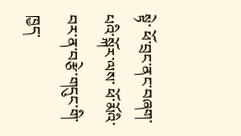སྟེ་ ཕོ་བྲང་ནང་བཞག་པའི་སྐོར་ལས་ ཕོ་མོའི་བར་ན་བརྩེ་གདུང་གི་ཁྱད་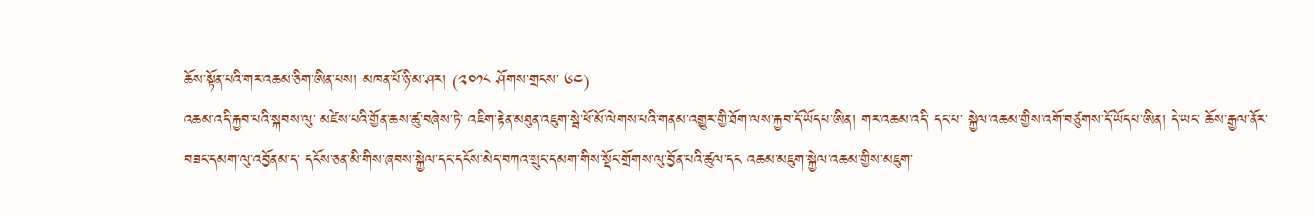ཆོས་སྟོན་པའི་གར་འཆམ་ཅིག་ཨིན་པས། མཁན་པོ་ཉི་མ་ཤར། (༢༠༡༨ ཤོགས་གྲངས་ ༦༤)
འཆམ་འདི་རྐྱབ་པའི་སྐབས་ལུ་ མཛེས་པའི་གྱོན་ཆས་ཚུ་བཞེས་ཏེ་ འཇིག་རྟེན་མཐུན་འཇུག་སྦེ་ཕོ་མོ་ལེགས་པའི་གནམ་འགྱུར་གྱི་ཐོག་ལས་རྐྱབ་དོ་ཡོདཔ་ཨིན། གར་འཆམ་འདི་ དང་པ་ སྐྱེལ་འཆམ་གྱིས་འགོ་བཙུགས་དོ་ཡོདཔ་ཨིན། དེ་ཡང་ ཆོས་རྒྱལ་ནོར་བཟང་དམག་ལུ་འབྱོནམ་ད་ དངོས་ཅན་མི་གིས་ཞབས་སྐྱེལ་དང་དངོས་མེད་བཀའ་སྲུང་དམག་གིས་སྡོང་གྲོགས་ལུ་བྱོན་པའི་ཚུལ་དང འཆམ་མཇུག་སྐྱེལ་འཆམ་གྱིས་མཇུག་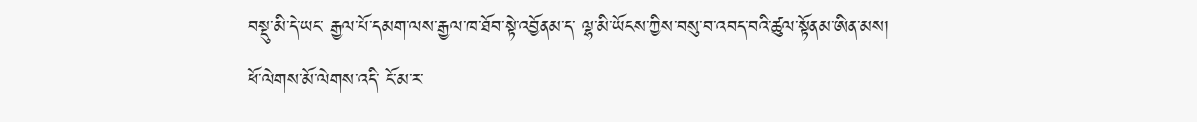བསྡུ་མི་དེ་ཡང་ རྒྱལ་པོ་དམག་ལས་རྒྱལ་ཁ་ཐོབ་སྟེ་འབྱོནམ་ད་ ལྷ་མི་ཡོངས་ཀྱིས་བསུ་བ་འབད་བའི་ཚུལ་སྟོནམ་ཨིན་མས།
ཕོ་ལེགས་མོ་ལེགས་འདི་ ངོ་མ་ར་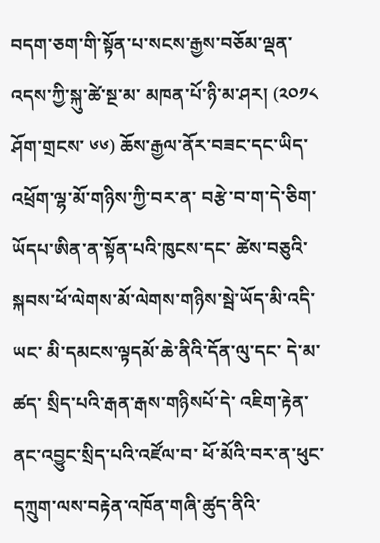བདག་ཅག་གི་སྟོན་པ་སངས་རྒྱས་བཅོམ་ལྡན་འདས་ཀྱི་སྐུ་ཚེ་སྔ་མ་ མཁན་པོ་ཉི་མ་ཤར། (༢༠༡༨ ཤོག་གྲངས་ ༦༦) ཆོས་རྒྱལ་ནོར་བཟང་དང་ཡིད་འཕྲོག་ལྷ་མོ་གཉིས་ཀྱི་བར་ན་ བརྩེ་བ་ག་དེ་ཅིག་ཡོདཔ་ཨིན་ན་སྟོན་པའི་ཁུངས་དང་ ཚེས་བཅུའི་སྐབས་ཕོ་ལེགས་མོ་ལེགས་གཉིས་སྦེ་ཡོད་མི་འདི་ཡང་ མི་དམངས་ལྟདམོ་ཆེ་ནིའི་དོན་ལུ་དང་ དེ་མ་ཚད་ སྲིད་པའི་རྒན་རྒས་གཉིསཔོ་དེ་ འཇིག་རྟེན་ནང་འབྱུང་སྲིད་པའི་འཛོལ་བ་ ཕོ་མོའི་བར་ན་ཕུང་དཀྲུག་ལས་བརྟེན་འཁོན་གཞི་ཚུད་ནིའི་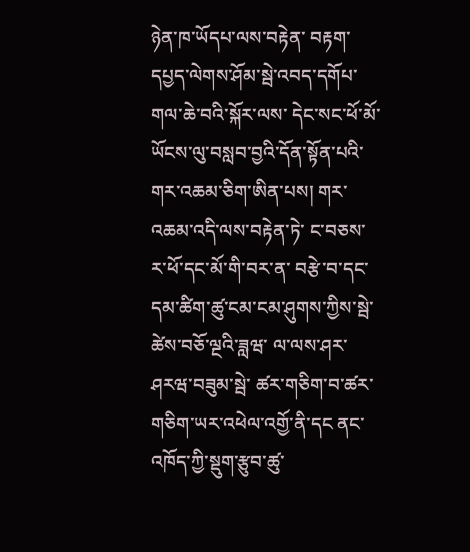ཉེན་ཁ་ཡོདཔ་ལས་བརྟེན་ བརྟག་དཔྱད་ལེགས་ཤོམ་སྦེ་འབད་དགོཔ་གལ་ཆེ་བའི་སྐོར་ལས་ དེང་སང་ཕོ་མོ་ཡོངས་ལུ་བསླབ་བྱའི་དོན་སྟོན་པའི་གར་འཆམ་ཅིག་ཨིན་པས། གར་འཆམ་འདི་ལས་བརྟེན་ཏེ་ ང་བཅས་ར་ཕོ་དང་མོ་གི་བར་ན་ བརྩེ་བ་དང་དམ་ཚིག་ཚུ་ངམ་ངམ་ཤུགས་ཀྱིས་སྦེ་ ཚེས་བཅོ་ལྔའི་ཟླཝ་ ལ་ལས་ཤར་ཤརཝ་བཟུམ་སྦེ་ ཚར་གཅིག་བ་ཚར་གཅིག་ཡར་འཕེལ་འགྱོ་ནི་དང ནང་འཁོད་ཀྱི་སྡུག་རྩུབ་ཚུ་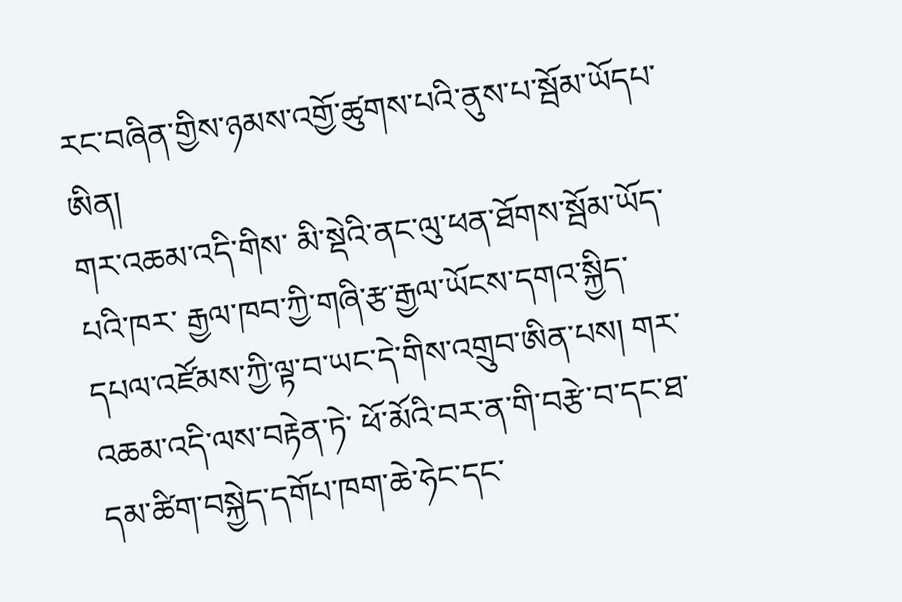རང་བཞིན་གྱིས་ཉམས་འགྱོ་ཚུགས་པའི་ནུས་པ་སྦོམ་ཡོདཔ་ཨིན།
གར་འཆམ་འདི་གིས་ མི་སྡེའི་ནང་ལུ་ཕན་ཐོགས་སྦོམ་ཡོད་པའི་ཁར་ རྒྱལ་ཁབ་ཀྱི་གཞི་རྩ་རྒྱལ་ཡོངས་དགའ་སྐྱིད་དཔལ་འཛོམས་ཀྱི་ལྟ་བ་ཡང་དེ་གིས་འགྲུབ་ཨིན་པས། གར་འཆམ་འདི་ལས་བརྟེན་ཏེ་ ཕོ་མོའི་བར་ན་གི་བརྩེ་བ་དང་ཐ་དམ་ཚིག་བསྐྱེད་དགོཔ་ཁག་ཆེ་ཧེང་དང་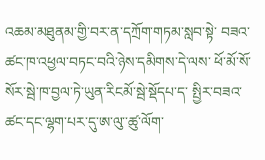འཆམ་མཐུནམ་གྱི་བར་ན་དཀྲོག་གཏམ་སླབ་སྟེ་ བཟའ་ཚང་ཁ་འཕྱལ་བཏང་བའི་ཉེས་དམིགས་དེ་ལས་ ཕོ་མོ་སོ་སོར་སྦེ་ཁ་བྱལ་ཏེ་ཡུན་རིངམོ་སྦེ་སྡོདཔ་ད་ སྤྱིར་བཟའ་ཚང་དང་ལྷག་པར་དུ་ཨ་ལུ་་ཚུ་ལོག་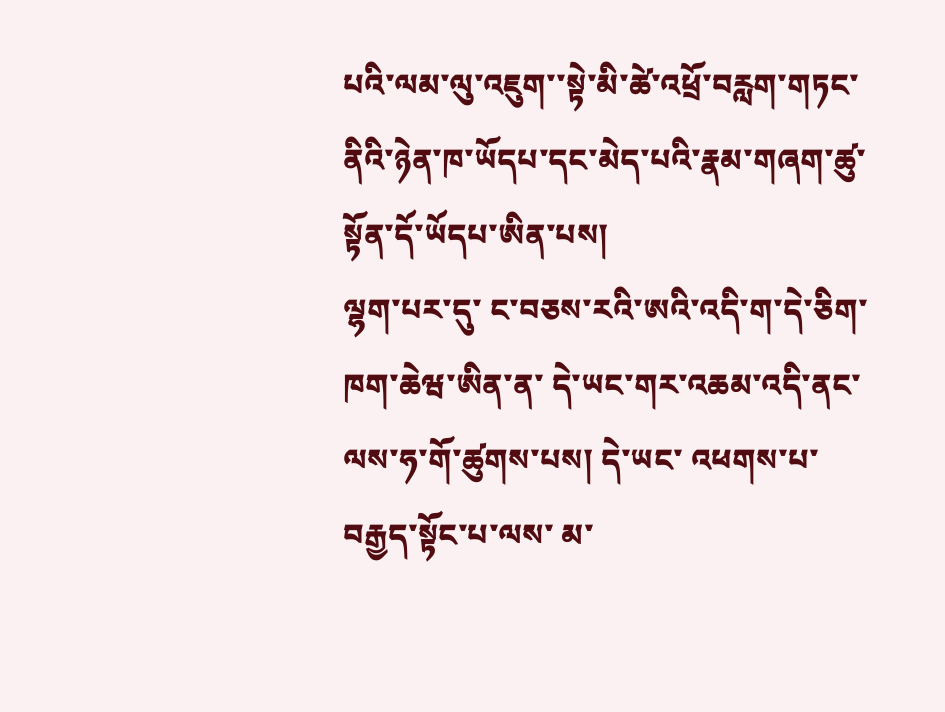པའི་ལམ་ལུ་འཇུག་་སྟེ་མི་ཚེ་འཕྲོ་བརླག་གཏང་ནིའི་ཉེན་ཁ་ཡོདཔ་དང་མེད་པའི་རྣམ་གཞག་ཚུ་སྟོན་དོ་ཡོདཔ་ཨིན་པས།
ལྷག་པར་དུ་ ང་བཅས་རའི་ཨའི་འདི་ག་དེ་ཅིག་ཁག་ཆེཝ་ཨིན་ན་ དེ་ཡང་གར་འཆམ་འདི་ནང་ལས་ཧ་གོ་ཚུགས་པས། དེ་ཡང་ འཕགས་པ་བརྒྱད་སྟོང་པ་ལས་ མ་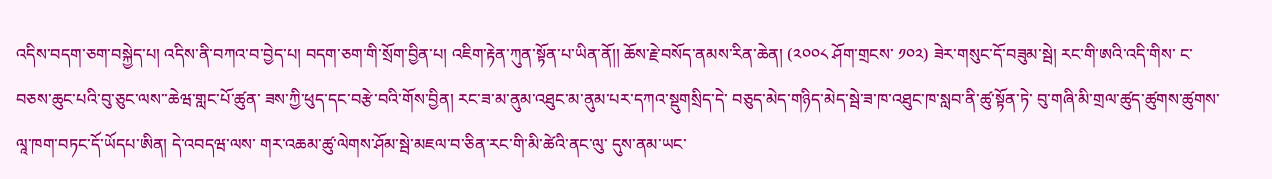འདིས་བདག་ཅག་བསྐྱེད་པ། འདིས་ནི་བཀའ་བ་བྱེད་པ། བདག་ཅག་གི་སྲོག་བྱིན་པ། འཇིག་རྟེན་ཀུན་སྟོན་པ་ཡིན་ནོ།། ཆོས་རྗེ་བསོད་ནམས་རིན་ཆེན། (༢༠༠༨ ཤོག་གྲངས་ ༡༠༢) ཟེར་གསུང་དོ་བཟུམ་སྦེ། རང་གི་ཨའི་འདི་གིས་ ང་བཅས་ཆུང་པའི་བུ་ཅུང་ལས་་ཆེཝ་གླང་པོ་ཚུན་ ཟས་ཀྱི་ཕུད་དང་བརྩེ་བའི་གོས་བྱིན། རང་ཟ་མ་ནུམ་འཐུང་མ་ནུམ་པར་དཀའ་སྡུགསྲིད་དེ་ བཅུད་མེད་གཉིད་མེད་སྦེ་ཟ་ཁ་འཐུང་ཁ་སླབ་ནི་ཚུ་སྟོན་ཏེ་ བུ་གཞི་མི་གྲལ་ཚུད་ཚུགས་ཚུགས་ ལཱ་ཁག་བཏང་དོ་ཡོདཔ་ཨིན། དེ་འབདཝ་ལས་ གར་འཆམ་ཚུ་ལེགས་ཤོམ་སྦེ་མཇལ་བ་ཅིན་རང་གི་མི་ཚེའི་ནང་ལུ་ དུས་ནམ་ཡང་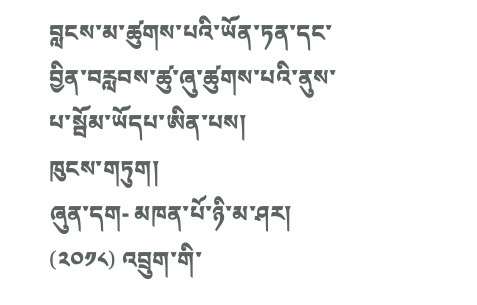བླངས་མ་ཚུགས་པའི་ཡོན་ཏན་དང་བྱིན་བརླབས་ཚུ་ཞུ་ཚུགས་པའི་ནུས་པ་སྦོམ་ཡོདཔ་ཨིན་པས།
ཁུངས་གཏུག།
ཞུན་དག- མཁན་པོ་ཉི་མ་ཤར། (༢༠༡༨) འབྲུག་གི་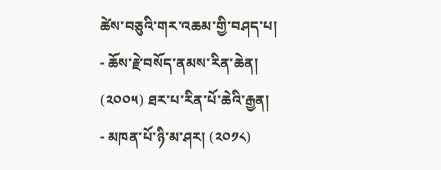ཚེས་བཅུའི་གར་འཆམ་གྱི་བཤད་པ།
- ཆོས་རྗེ་བསོད་ནམས་རིན་ཆེན། (༢༠༠༥) ཐར་པ་རིན་པོ་ཆེའི་རྒྱན།
- མཁན་པོ་ཉི་མ་ཤར། (༢༠༡༨)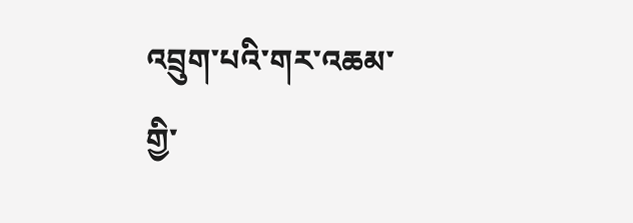འབྲུག་པའི་གར་འཆམ་གྱི་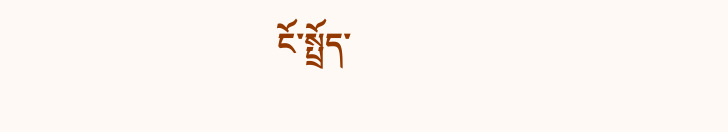ངོ་སྤྲོད་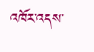འཁོར་འདས་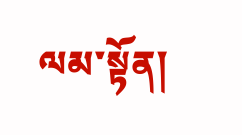ལམ་སྟོན།